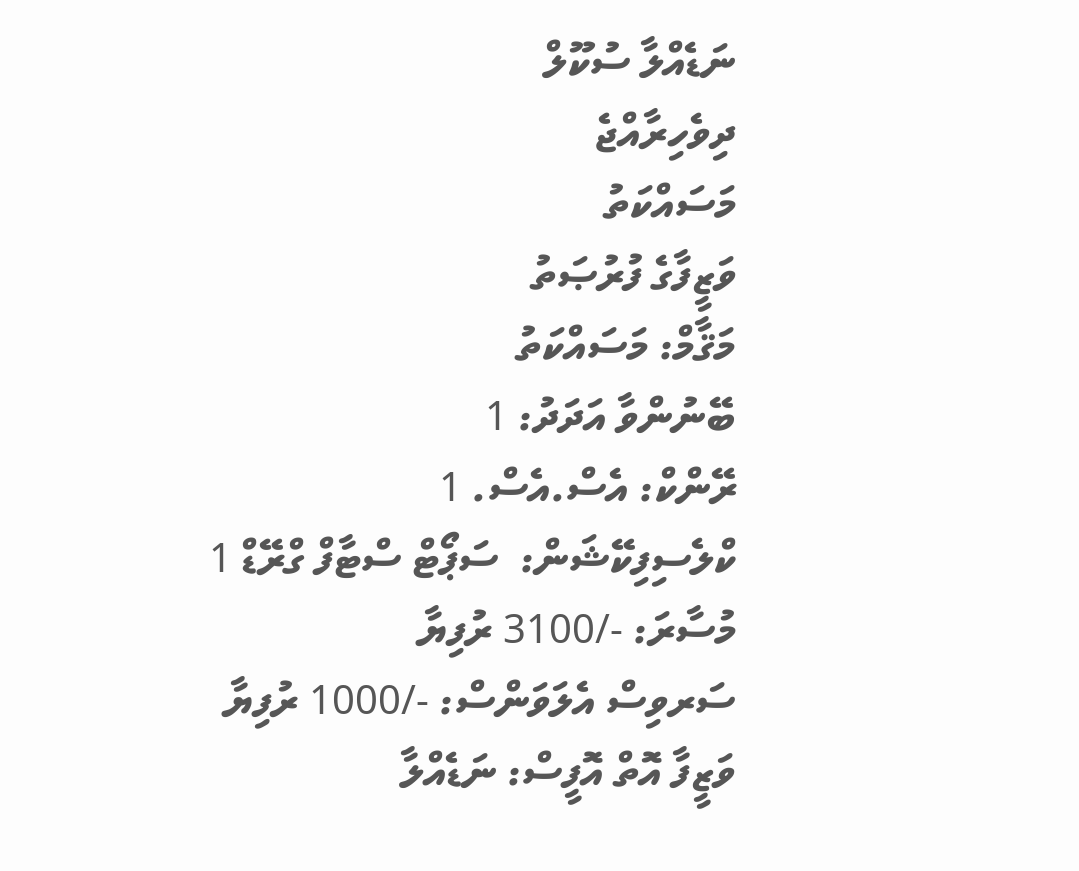ނަޑެއްލާ ސުކޫލް
ދިވެހިރާއްޖެ
މަސައްކަތު
ވަޒީފާގެ ފުރުޞަތު
މަޤާމް: މަސައްކަތު
ބޭނުންވާ އަދަދު: 1
ރޭންކް: އެސް.އެސް. 1
ކްލެސިފިކޭޝަން:  ސަޕޯޓް ސްޓާފް ގްރޭޑް 1
މުސާރަ: -/3100 ރުފިޔާ
ސަރވިސް އެލަވަންސް: -/1000 ރުފިޔާ
ވަޒީފާ އޮތް އޮފީސް: ނަޑެއްލާ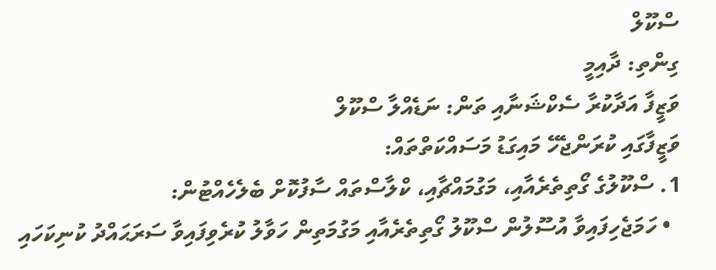ސްކޫލް
ގިންތި: ދާއިމީ
ވަޒީފާ އަދާކުރާ ސެކްޝަނާއި ތަން: ނަޑެއްލާ ސްކޫލް
ވަޒީފާގައި ކުރަންޖެހޭ މައިގަޑު މަސައްކަތްތައް:
1. ސްކޫލުގެ ގޯތިތެރެއާއި، މަގުމައްޗާއި، ކްލާސްތައް ސާފުކޮށް ބެލެހެއްޓުން:
  • ހަމަޖެހިފައިވާ އުސޫލުން ސްކޫލު ގޯތިތެރެއާއި މަގުމަތިން ހަވާލު ކުރެވިފައިވާ ސަރަޙައްދު ކުނިކަހައި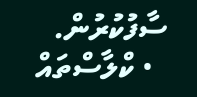ސާފުކުރުން.
  • ކްލާސްތައް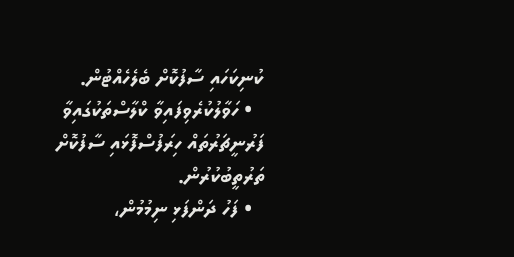ކުނިކަހައި ސާފުކޮށް ބެލެހެއްޓުން.
  • ހަވާލުކުރެވިފައިވާ ކްލާސްތަކުގައިވާ ފަރުނީޗަރުތައް ހިރަފުސްފޮޅައި ސާފުކޮށް ތަރުތީބުކުރުން.
  • ފަހު ދަންފަޅި ނިމުމުން،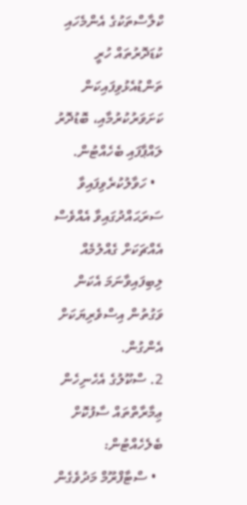ކްލާސްތަކުގެ އެންމެހައި ކުޑަދޮރުތައް ހުރީ ތަންޑުއެޅުވިފައިކަން ކަށަވަރުކުރުމާއި، ބޮޑުދޮރު ލައްޕާފައި ބެހެއްޓުން.
  • ހަވާލުކުރެވިފައިވާ ސަރަޙައްދުގައިވާ އެއްވެސް އެއްޗަކަށް ގެއްލުމެއް ލިބިފައިވާނަމަ އެކަން ވަގުތުން އިސްވެރިޔަކަށް އެންގުން.
2. ސްކޫލުގެ އެހެނިހެން ޢިމާރާތްތައް ސާފުކޮށް ބެލެހެއްޓުން:
  • ސްޓާފްރޫމް މަދުވެގެން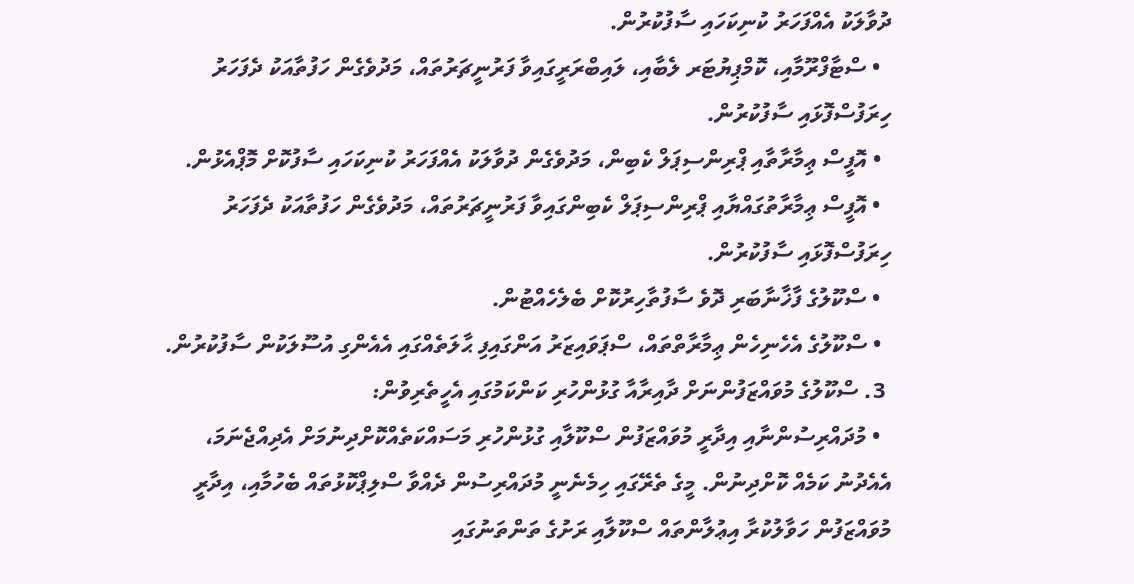ދުވާލަކު އެއްފަހަރު ކުނިކަހައި ސާފުކުރުން.
  • ސްޓާފްރޫމާއި، ކޮމްޕިޔުޓަރ ލެބާއި، ލައިބްރަރީގައިވާ ފަރުނީޗަރުތައް، މަދުވެގެން ހަފުތާއަކު ދެފަހަރު ހިރަފުސްފޮޅައި ސާފުކުރުން.
  • އޮފީސް ޢިމާރާތާއި ޕްރިންސިޕަލް ކެބިން، މަދުވެގެން ދުވާލަކު އެއްފަހަރު ކުނިކަހައި ސާފުކޮށް މޮޕްއެޅުން.
  • އޮފީސް ޢިމާރާތުގައްޔާއި ޕްރިންސިޕަލް ކެބިންގައިވާ ފަރުނީޗަރުތައް، މަދުވެގެން ހަފުތާއަކު ދެފަހަރު ހިރަފުސްފޮޅައި ސާފުކުރުން.
  • ސްކޫލުގެ ފާޚާނާބަރި ދޮވެ ސާފުތާހިރުކޮށް ބެލެހެއްޓުން.
  • ސްކޫލުގެ އެހެނިހެން ޢިމާރާތްތައް، ސްޕަވައިޒަރު އަންގައިފި ޙާލަތެއްގައި އެއެންގި އުސޫލަކުން ސާފުކުރުން.
 3. ސްކޫލުގެ މުވައްޒަފުންނަށް ދާއިރާއާ ގުޅުންހުރި ކަންކަމުގައި އެހީތެރިވުން:
  • މުދައްރިސުންނާއި އިދާރީ މުވައްޒަފުން ސްކޫލާއި ގުޅުންހުރި މަސައްކަތެއްކޮށްދިނުމަށް އެދިއްޖެނަމަ، އެއެދުނު ކަމެއް ކޮށްދިނުން. މީގެ ތެރޭގައި ހިމެނެނީ މުދައްރިސުން ދެއްވާ ސްލިޕްކޮޅުތައް ބެހުމާއި، އިދާރީ މުވައްޒަފުން ހަވާލުކުރާ އިޢުލާންތައް ސްކޫލާއި ރަށުގެ ތަންތަނުގައި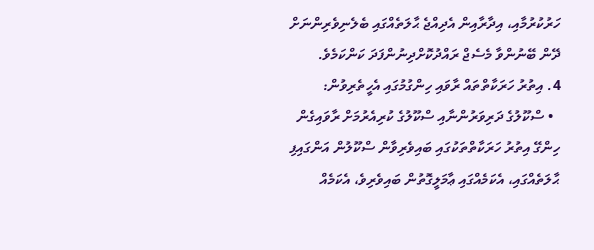ހަރުކުރުމާއި، އިދާރާއިން އެދިއްޖެ ޙާލަތެއްގައި ބެލެނިވެރިންނަށް ދޭން ބޭނުންވާ މެސެޖް ރައްދުކޮށްދިނުންފަދަ ކަންކަމެވެ.
4. އިތުރު ހަރަކާތްތައް ރާވައި ހިންގުމުގައި އެހީތެރިވުން:
  • ސްކޫލުގެ ދަރިވަރުންނާއި ސްކޫލުގެ ކުރިއެރުމަށް ރާވައިގެން ހިންގޭ އިތުރު ހަރަކާތްތަކުގައި ބައިވެރިވާން ސްކޫލުން އަންގައިފި ޙާލަތެއްގައި، އެކަމެއްގައި ޢާމަލީގޮތުން ބައިވެރިވެ، އެކަމެއް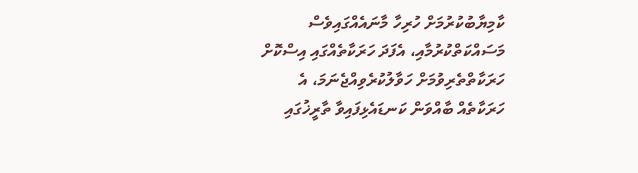ކާމިޔާބުކުރުމަށް ހުރިހާ މާނައެއްގައިވެސް މަސައްކަތްކުރުމާއި، އެފަދަ ހަރަކާތެއްގައި އިސްކޮށް ހަރަކާތްތެރިވުމަށް ހަވާލުކުރެވިއްޖެނަމަ، އެ ހަރަކާތެއް ބާއްވަން ކަނޑައެޅިފައިވާ ތާރީޚުގައި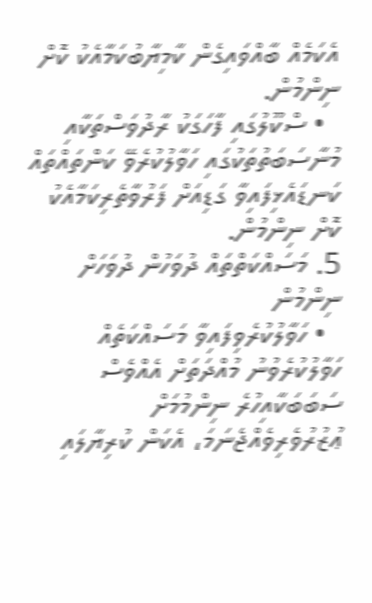އެކަމެއް ބާއްވައިގެން ކާމިޔާބުކަމާއެކު ކޮށް ނިންމުން.
  • ސްކޫލުގައި ފާހަގަކު ރާދުވަސްތަކާއި މުނާސަބަތުތަކުގައި ހަވާލުކުރެވޭ ކަންތައްތައް ކަނޑައެޅިފައިވާ ގަޑިއަށް ފަރުވާތެރިކަމާއެކު ކޮށް ނިންމުން.
5. މަސައްކަތްތައް ދުވަހުން ދުވަހަށް ނިންމުން
  • ހަވާލުކުރެވިފައިވާ މަސައްކަތެއް ހަވާލުކުރެވުނު މުއްދަތަށް އެއްވެސް ސަބަބަކާއިހުރެ ނިންމުމަށް ޢުޒުރުވެރިވެއްޖެނަމަ، އެކަން ކުރިޔާލައި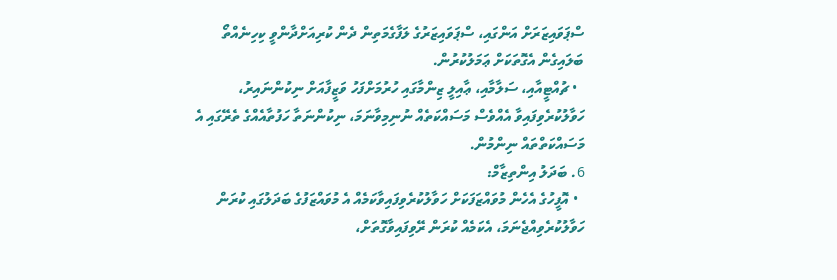ސްޕަވައިޒަރަށް އަންގައި، ސްޕަވައިޒަރުގެ ލަފާގެމަތިން ދެން ކުރިއަށްދާންވީ ކިހިނެއްތޯ ބަލައިގެން އެގޮތަކަށް ޢަމަލުކުރުން.
  • ޗުއްޓީއާއި، ސަލާމާއި، ޢާއިލީ ޒިންމާގައި ހުރުމަށްފަހު ވަޒީފާއަށް ނިކުންނައިރު، ހަވާލުކުރެވިފައިވާ އެއްވެސް މަސައްކަތެއް ނުނިމިވާނަމަ، ނިކުންނަތާ ހަފުތާއެއްގެ ތެރޭގައި އެ މަސައްކަތްތައް ނިންމުން.
6. ބަދަލު އިންތިޒާމް:
  • އޮފީހުގެ އެހެން މުވައްޒަފަކަށް ހަވާލުކުރެވިފައިވާކަމެއް އެ މުވައްޒަފުގެ ބަދަލުގައި ކުރަން ހަވާލުކުރެވިއްޖެނަމަ، އެކަމެއް ކުރަން ރޭވިފައިވާގޮތަށް،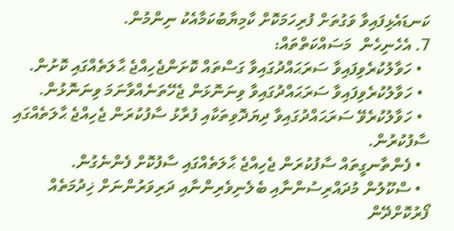ކަނޑައެޅިފައިވާ ވަގުތަށް ފުރިހަމަކޮށް ކާމިޔާބުކަމާއެކު ނިންމުން.
7. އެހެނިހެން  މަސައްކަތްތައް:
  • ހަވާލުކުރެވިފައިވާ ސަރަޙައްދުގައިވާ ގަސްތައް ކޮށަންޖެހިއްޖެ ޙާލަތެއްގައި ކޮށުން.
  • ހަވާލުކުރެވިފައިވާ ސަރަޙައްދުގައިވާ ވިނަނޮޅަން ޖެހޭތަނެއްވާނަމަ ވިނަނޮޅުން.
  • ހަވާލުކުރެވޭ ސަރަޙައްދުގައިވާ ދިޔަދޮވިތަކާއި ފުރާޅު ސާފުކުރަން ޖެހިއްޖެ ޙާލަތެއްގައި ސާފުކުރުން.
  • ފެންތާނގީތައް ސާފުކުރަން ޖެހިއްޖެ ޙާލަތެއްގައި ސާފުކޮށް ފެންނެގުން.
  • ސްކޫލުން މުދައްރިސުންނާއި ބެލެނިވެރިންނާއި ދަރިވަރުންނަށް ޚިދުމަތެއް ފޯރުކޮށްދޭން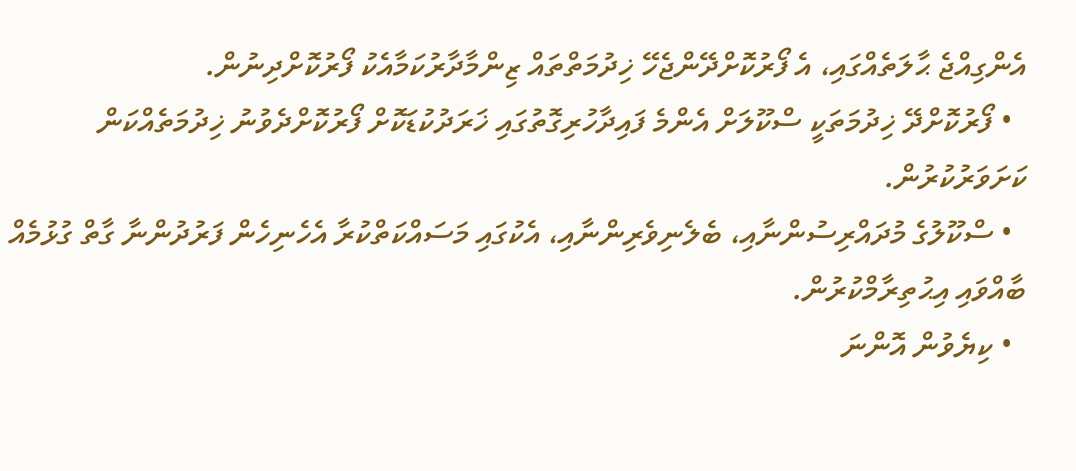އެންގިއްޖެ ޙާލަތެއްގައި، އެ ފޯރުކޮށްދޭންޖެހޭ ޚިދުމަތްތައް ޒިންމާދާރުކަމާއެކު ފޯރުކޮށްދިނުން.
  • ފޯރުކޮށްދޭ ޚިދުމަތަކީ ސްކޫލަށް އެންމެ ފައިދާހުރިގޮތުގައި ޚަރަދުކުޑަކޮށް ފޯރުކޮށްދެވުނު ޚިދުމަތެއްކަން ކަށަވަރުކުރުން.
  • ސްކޫލުގެ މުދައްރިސުންނާއި، ބެލެނިވެރިންނާއި، އެކުގައި މަސައްކަތްކުރާ އެހެނިހެން ފަރުދުންނާ ގާތް ގުޅުމެއް ބާއްވައި އިޙުތިރާމްކުރުން.
  • ކިޔެވުން އޮންނަ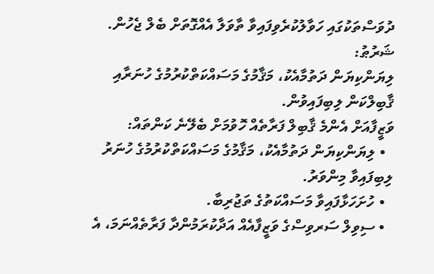ދުވަސްތަކުގައި ހަވާލުކުރެވިފައިވާ ތާވަލާ އެއްގޮތަށް ބެލް ޖެހުން.
ޝަރުޠު:
ލިޔަންކިޔަން ދަތުމާއެކު، މަޤާމުގެ މަސައްކަތްކުރުމުގެ ހުނަރާއި ޤާބިލްކަން ލިބިފައިވުން.
ވަޒީފާއަށް އެންމެ ޤާބިލް ފަރާތެއް ހޮވުމަށް ބެލޭނެ ކަންތައް:
  • ލިޔަންކިޔަން ދަތުމާއެކު، މަޤާމުގެ މަސައްކަތްކުރުމުގެ ހުނަރު ލިބިފައިވާ މިންވަރު.
  • ހުށަހަޅާފައިވާ މަސައްކަތުގެ ތަޖުރިބާ.
  • ސިވިލް ސަރވިސްގެ ވަޒީފާއެއް އަދާކުރަމުންދާ ފަރާތެއްނަމަ، އެ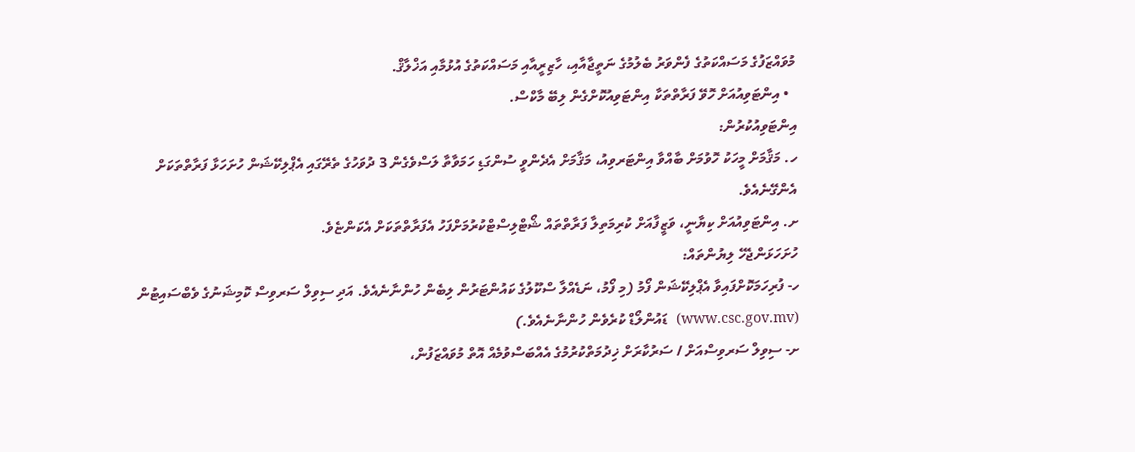މުވައްޒަފުގެ މަސައްކަތުގެ ފެންވަރު ބެލުމުގެ ނަތީޖާއާއި، ހާޒިރީއާއި މަސައްކަތުގެ އުޅުމާއި އަޚްލާޤް.
  • އިންޓަވިއުއަށް ހޮވޭ ފަރާތްތަކާ އިންޓަވިއުކޮށްގެން ލިބޭ މާކްސް.
އިންޓަވިއުކުރުން:
ހ. މަޤާމަށް މީހަކު ހޮވުމަށް ބާއްވާ އިންޓަރވިއު، މަޤާމަށް އެދެންވީ ސުންގަޑި ހަމަވާތާ ލަސްވެގެން 3 ދުވަހުގެ ތެރޭގައި އެޕްލިކޭޝަން ހުށަހަޅާ ފަރާތްތަކަށް އެންގޭނެއެވެ.
ށ. އިންޓަވިއުއަށް ކިޔާނީ، ވަޒީފާއަށް ކުރިމަތިލާ ފަރާތްތައް ޝޯޓްލިސްޓްކުރުމަށްފަހު އެފަރާތްތަކަށް އެކަންޏެވެ.
ހުށަހަޅަންޖެހޭ ލިޔުންތައް:
ހ- ފުރިހަމަކޮށްފައިވާ އެޕްލިކޭޝަން ފޯމު (މި ފޯމު، ނަޑެއްލާ ސްކޫލުގެ ކައުންޓަރުން ލިބެން ހުންނާނެއެވެ. އަދި ސިވިލް ސަރވިސް ކޮމިޝަނުގެ ވެބްސައިޓުން (www.csc.gov.mv)  ޑައުންލޯޑް ކުރެވެން ހުންނާނެއެވެ.)
ށ- ސިވިލް ސަރވިސްއަށް / ސަރުކާރަށް ޚިދުމަތްކުރުމުގެ އެއްބަސްވުމެއް އޮތް މުވައްޒަފުން،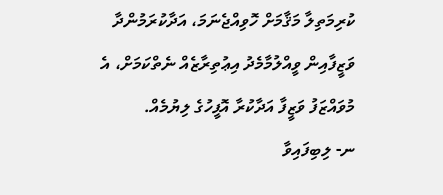ކުރިމަތިލާ މަޤާމަށް ހޮވިއްޖެނަމަ، އަދާކުރަމުންދާ ވަޒީފާއިން ވީއްލުމާމެދު އިޢުތިރާޒެއް ނެތްކަމަށް، އެ މުވައްޒަފު ވަޒީފާ އަދާކުރާ އޮފީހުގެ ލިޔުމެއް.
ނ- ލިބިފައިވާ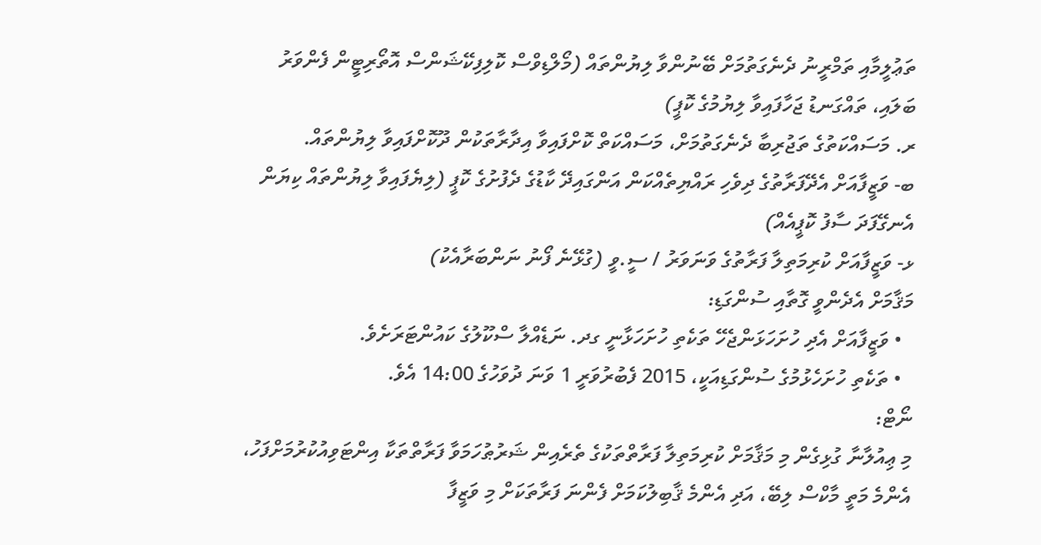ތަޢުލީމާއި ތަމްރީނު ދެނެގަތުމަށް ބޭނުންވާ ލިޔުންތައް (މޯލްޑިވްސް ކޮލިފިކޭޝަންސް އޮތޯރިޓީން ފެންވަރު ބަލައި، ތައްގަނޑު ޖަހާފައިވާ ލިޔުމުގެ ކޮޕީ)
ރ. މަސައްކަތުގެ ތަޖުރިބާ ދެނެގަތުމަށް، މަސައްކަތް ކޮށްފައިވާ އިދާރާތަކުން ދޫކޮށްފައިވާ ލިޔުންތައް.
ބ- ވަޒީފާއަށް އެދޭފަރާތުގެ ދިވެހި ރައްޔިތެއްކަން އަންގައިދޭ ކާޑުގެ ދެފުށުގެ ކޮޕީ (ލިޔެފައިވާ ލިޔުންތައް ކިޔަން އެނގޭފަދަ ސާފު ކޮޕީއެއް)
ޅ- ވަޒީފާއަށް ކުރިމަތިލާ ފަރާތުގެ ވަނަވަރު / ސީ.ވީ (ގުޅޭނެ ފޯނު ނަންބަރާއެކު)
މަޤާމަށް އެދެންވީ ގޮތާއި ސުންގަޑި:
  • ވަޒީފާއަށް އެދި ހުށަހަޅަންޖެހޭ ތަކެތި ހުށަހަޅާނީ ގދ. ނަޑެއްލާ ސްކޫލުގެ ކައުންޓަރަށެވެ.
  • ތަކެތި ހުށަހެޅުމުގެ ސުންގަޑިއަކީ، 2015 ފެބުރުވަރީ 1 ވަނަ ދުވަހުގެ 14:00 އެވެ.
ނޯޓް:
މި ޢިއުލާނާ ގުޅިގެން މި މަޤާމަށް ކުރިމަތިލާ ފަރާތްތަކުގެ ތެރެއިން ޝަރުޠުހަމަވާ ފަރާތްތަކާ އިންޓަވިއުކުރުމަށްފަހު، އެންމެ މަތީ މާކްސް ލިބޭ، އަދި އެންމެ ޤާބިލުކަމަށް ފެންނަ ފަރާތަކަށް މި ވަޒީފާ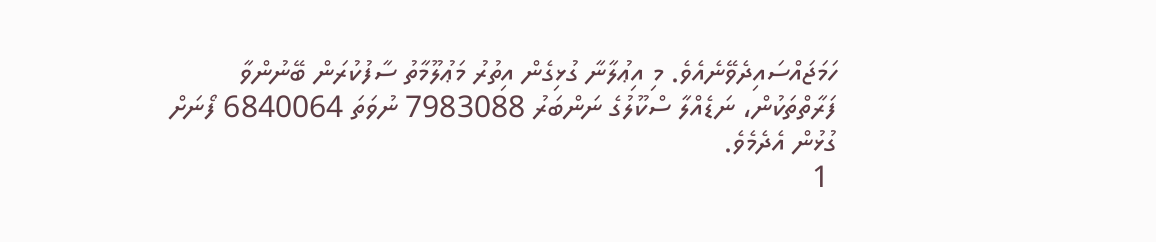ހަމަޖައްސައިދެވޭނެއެވެ. މި އިޢުލާނާ ގުޅިގެން އިތުރު މަޢުލޫމާތު ސާފުކުރަން ބޭނުންވާ ފަރާތްތަކުން، ނަޑެއްލާ ސްކޫލުގެ ނަންބަރު 7983088 ނުވަތަ 6840064 ފޯނަށް ގުޅުން އެދެމެވެ.
 1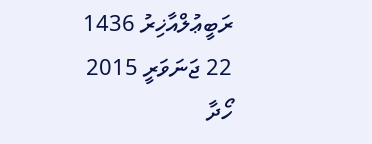ރަބީޢުލްއާޚިރު 1436
22 ޖަނަވަރީ 2015
ހޯދާ